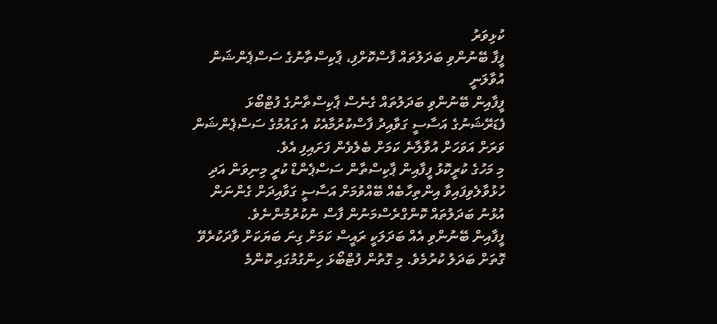ކުޅިވަރު
ފީފާ ބޭނުންވި ބަދަލުތައް ފާސްކޮށްފި، ޕާކިސްތާނުގެ ސަސްޕެންޝަން އުވާލަނީ
ފީފާއިން ބޭނުންވި ބަދަލުތައް ގެނެސް ޕާކިސްތާނުގެ ފުޓްބޯޅަ ފެޑަރޭޝަނުގެ އަސާސީ ގަވާއިދު ފާސްކުރުމާއެކު އެ ގައުމުގެ ސަސްޕެންޝަން ވަރަށް އަވަހަށް އުވާލާނެ ކަމަށް ބެލެވެން ފަށައިފި އެވެ.
މި މަހުގެ ކުރީކޮޅު ފީފާއިން ޕާކިސްތާން ސަސްޕެންޑް ކުރީ މިނިވަން އަދި ހުޅުވާލެވިފައިވާ އިންތިހާބެއް ބޭއްވުމަށް އަސާސީ ގަވާއިދަށް ގެންނަން އުޅުނު ބަދަލުތައް ކޮންގްރެސްމަނުން ފާސް ނުކުރުމުންނެވެ.
ފީފާއިން ބޭނުންވި އެއް ބަދަލަކީ ރައީސް ކަމަށް ގިނަ ބަޔަކަށް ވާދަކުރެވޭ ގޮތަށް ބަދަލު ކުރުމެވެ. މި ގޮތުން ފުޓްބޯޅަ ހިންގުމުގައި ކޮންމެ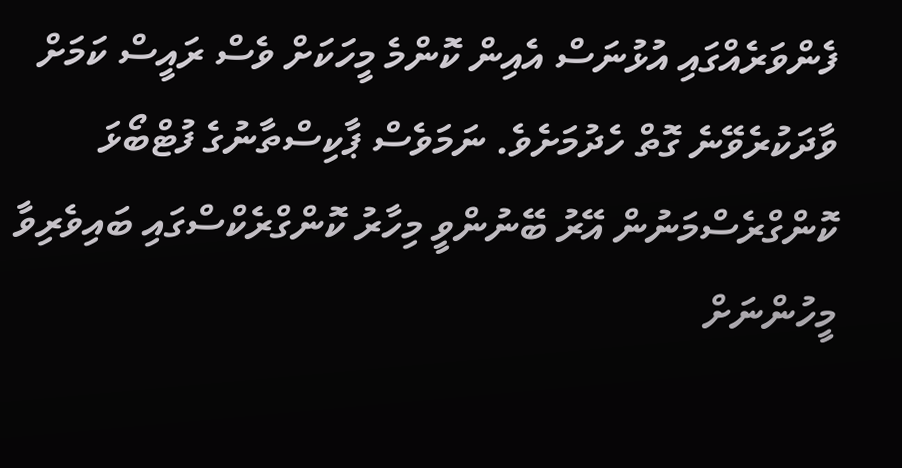ފެންވަރެއްގައި އުޅުނަސް އެއިން ކޮންމެ މީހަކަށް ވެސް ރައީސް ކަމަށް ވާދަކުރެވޭނެ ގޮތް ހެދުމަށެވެ. ނަމަވެސް ޕާކިސްތާނުގެ ފުޓްބޯޅަ ކޮންގްރެސްމަނުން އޭރު ބޭނުންވީ މިހާރު ކޮންގްރެކްސްގައި ބައިވެރިވާ މީހުންނަށް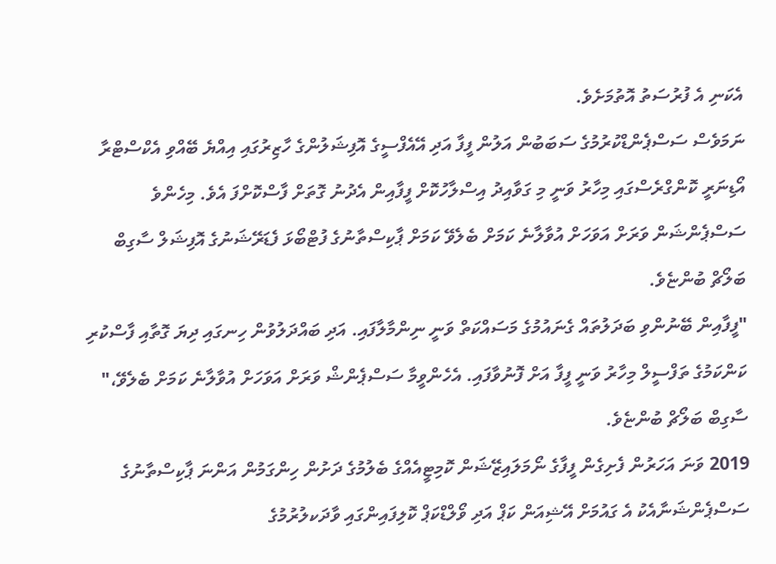އެކަނި އެ ފުރުސަތު އޮތުމަށެވެ.
ނަމަވެސް ސަސްޕެންޑްކުރުމުގެ ސަބަބުން އަލުން ފީފާ އަދި އޭއެފްސީގެ އޮފިޝަލުންގެ ހާޒިރުގައި އިއްޔެ ބޭއްވި އެކްސްޓްރާ އޯޑިނަރީ ކޮންގްރެސްގައި މިހާރު ވަނީ މި ގަވާއިދު އިސްލާހުކޮށް ފީފާއިން އެދުނު ގޮތަށް ފާސްކޮށްފަ އެވެ. މިހެންވެ ސަސްޕެންޝަން ވަރަށް އަވަހަށް އުވާލާނެ ކަމަށް ބެލެވޭ ކަމަށް ޕާކިސްތާނުގެ ފުޓްބޯޅަ ފެޑަރޭޝަނުގެ އޮފިޝަލް ސާގިބް ބަލޯޗް ބުންޏެވެ.
"ފީފާއިން ބޭނުންވި ބަދަލުތައް ގެނައުމުގެ މަސައްކަތް ވަނީ ނިންމާލާފައި. އަދި ބައްދަލުވުން ހިނގައި ދިޔަ ގޮތާއި ފާސްކުރި ކަންކަމުގެ ތަފްސީލް މިހާރު ވަނީ ފީފާ އަށް ފޮނުވާފައި. އެހެންވީމާ ސަސްޕެންޝް ވަރަށް އަވަހަށް އުވާލާނެ ކަމަށް ބެލެވޭ،" ސާގިބް ބަލޯޗް ބުންޏެވެ.
2019 ވަނަ އަހަރުން ފެށިގެން ފީފާގެ ނޯމަލައިޒޭޝަން ކޮމިޓީއެއްގެ ބެލުމުގެ ދަށުން ހިންގަމުން އަންނަ ޕާކިސްތާނުގެ ސަސްޕެންޝަނާއެކު އެ ގައުމަށް އޭޝިއަން ކަޕް އަދި ވޯލްޑްކަޕް ކޮލިފައިންގައި ވާދަކލުރުމުގެ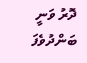ދޮރު ވަނީ ބަންދުވެފަ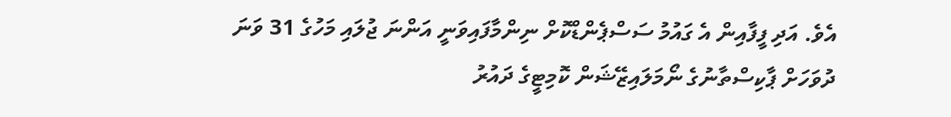އެވެ. އަދި ފީފާއިން އެ ގައުމު ސަސްޕެންޑްކޮށް ނިންމާފައިވަނީ އަންނަ ޖުލައި މަހުގެ 31 ވަނަ ދުވަހަށް ޕާކިސްތާނުގެ ނޯމަލައިޒޭޝަން ކޮމިޓީގެ ދައުރު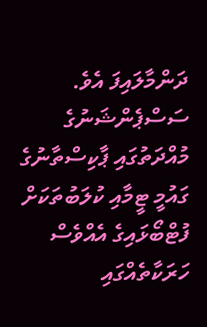ދަންމާލައިފަ އެވެ. ސަސްޕެންޝަނުގެ މުއްދަތުގައި ޕާކިސްތާނުގެ ގައުމީ ޓީމާއި ކުލަބުތަކަށް ފުޓްބޯޅައިގެ އެއްވެސް ހަރަކާތެއްގައި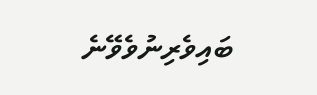ބައިވެރިނުވެވޭނެ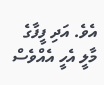އެވެ. އަދި ފީފާގެ މާލީ އެހީ އެއްވެސް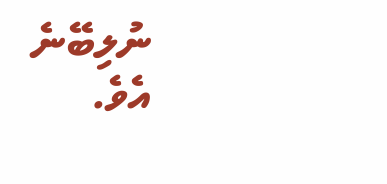ނުލިބޭނެ އެވެ.